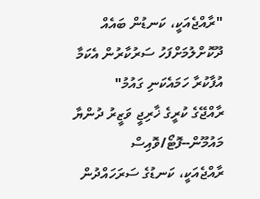"ރާއްޖެއަކީ، ކަނޑުން ބައެއް ދޫކޮށްލުމަށްފަހު ސަރުކާރުން އެކަމާ އުފާކުރާ ހަމައެކަނި ގައުމު"
ރާއްޖޭގެ ކުރީގެ ޚާރިޖީ ވަޒީރު ދުންޔާ މައުމޫން--ފޮޓޯ/ވޮއިސް
ރާއްޖެއަކީ، ކަނޑުގެ ސަރަހައްދުން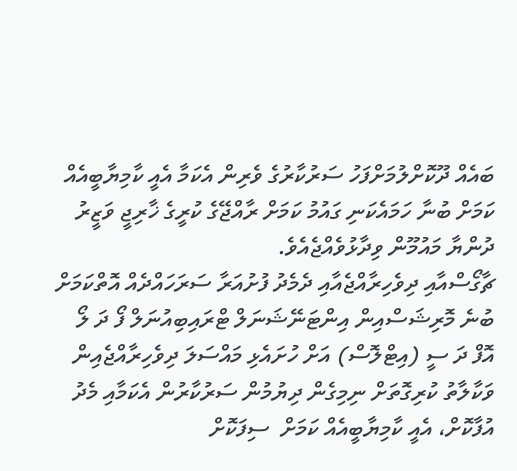ބައެއް ދޫކޮށްލުމަށްފަހު ސަރުކާރުގެ ވެރިން އެކަމާ އެއީ ކާމިޔާބީއެއް ކަމަށް ބުނާ ހަމައެކަނި ގައުމު ކަމަށް ރާއްޖޭގެ ކުރީގެ ޚާރިޖީ ވަޒީރު ދުންޔާ މައުމޫން ވިދާޅުވެއްޖެއެވެ.
ޗާގޯސްއާއި ދިވެހިރާއްޖެއާއި ދެމެދު ފުށުއަރާ ސަރަހައްދެއް އޮތްކަމަށް ބުނެ މޮރިޝަސްއިން އިންޓަނޭޝަނަލް ޓްރައިބިއުނަލް ފޯ ދަ ލޯ އޮފް ދަ ސީ (އިޓްލޮސް) އަށް ހުށައެޅި މައްސަލަ ދިވެހިރާއްޖެއިން ވަކާލާތު ކުރިގޮތަށް ނިމިގެން ދިޔުމުން ސަރުކާރުން އެކަމާއި މެދު އުފާކޮށް، އެއީ ކާމިޔާބީއެއް ކަމަށް  ސިފަކޮށް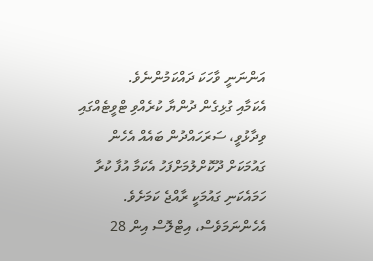އަންނަނީ ވާހަކަ ދައްކަމުންނެވެ.
އެކަމާއި ގުޅިގެން ދުންޔާ ކުރެއްވި ޓްވީޓެއްގައި ވިދާޅުވީ، ސަރަހައްދުން ބައެއް އެހެން ގައުމަކަށް ދޫކޮށްލުމަށްފަހު އެކަމާ އުފާ ކުރާ ހަމައެކަނި ގައުމަކީ ރާއްޖެ ކަމަށެވެ. އެހެންނަމަވެސް، އިޓްލޮސް އިން 28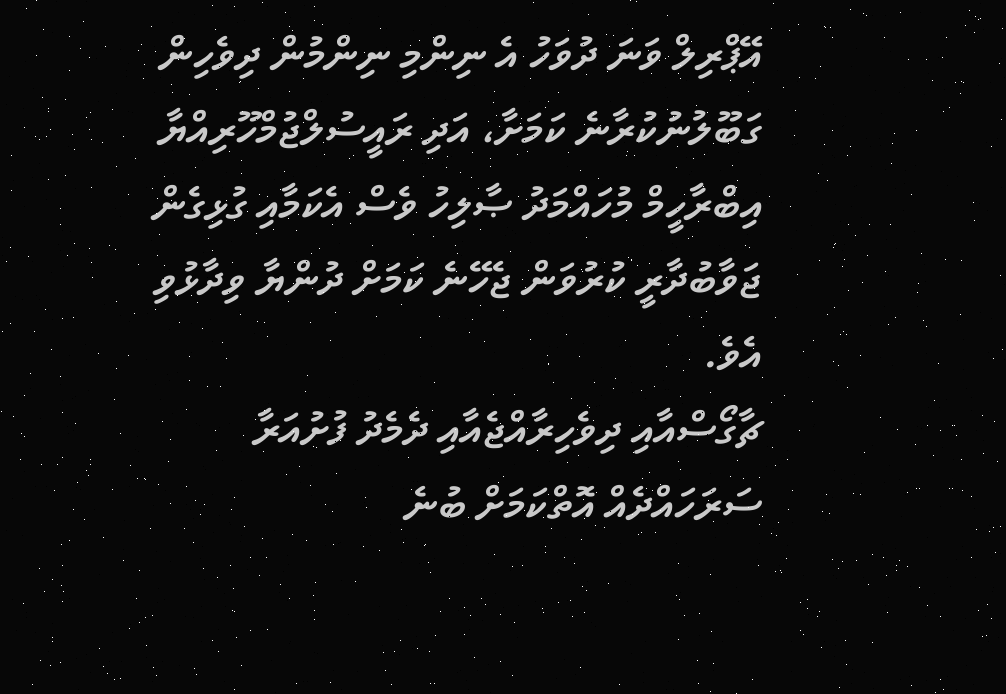އޭޕްރިލް ވަނަ ދުވަހު އެ ނިންމި ނިންމުން ދިވެހިން ގަބޫލުނުކުރާނެ ކަމަށާ، އަދި ރައީސުލްޖުމްހޫރިއްޔާ އިބްރާހީމް މުހައްމަދު ޞާލިހު ވެސް އެކަމާއި ގުޅިގެން ޖަވާބުދާރީ ކުރުވަން ޖެހޭނެ ކަމަށް ދުންޔާ ވިދާޅުވި އެވެ.
ޗާގޯސްއާއި ދިވެހިރާއްޖެއާއި ދެމެދު ފުށުއަރާ ސަރަހައްދެއް އޮތްކަމަށް ބުނެ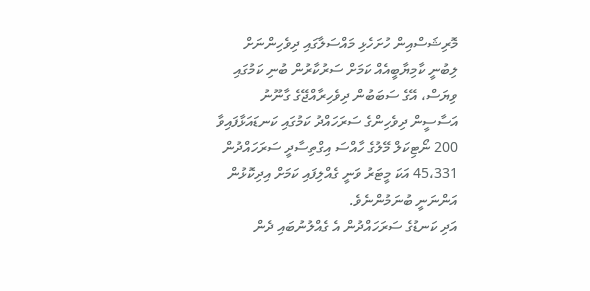މޮރިޝަސްއިން ހުށަހެޅި މައްސަލާގައި ދިވެހިންނަށް ލިބުނީ ކާމިޔާބީއެއް ކަމަށް ސަރުކާރުން ބުނި ކަމުގައި ވިޔަސް، އޭގެ ސަބަބުން ދިވެހިރާއްޖޭގެ ގާނޫނު އަސާސީން ދިވެހިންގެ ސަރަހައްދު ކަމުގައި ކަނޑައަޅާފައިވާ 200 ނޯޓިކަލް މޭލުގެ ހާއްސަ އިގްތިސާދީ ސަރަހައްދުން 45،331 އަކަ މީޓަރު ވަނީ ގެއްލިފައި ކަމަށް އިދިކޮޅުން އަންނަނީ ބުނަމުންނެވެ.
އަދި ކަނޑުގެ ސަރަހައްދުން އެ ގެއްލުނުބައި ދެން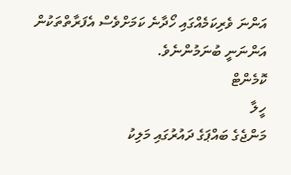އަންނަ ވެރިކަމެއްގައި ހޯދާނެ ކަމަށްވެސް އެފަރާތްތަކުން އަންނަނީ ބުނަމުންނެވެ.
ކޮމެންޓް
ހީލާ
މަންޖެގެ ބައްޕަގެ ދައުރުގައި މަލިކު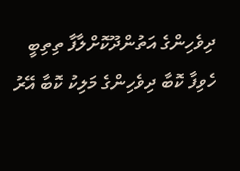ދިވެހިންގެ އަތުންދޫކޮށްލާފާ ތިތިބީ ހެވިފާ ކޮބާ ދިވެހިންގެ މަލިކު ކޮބާ އޭރު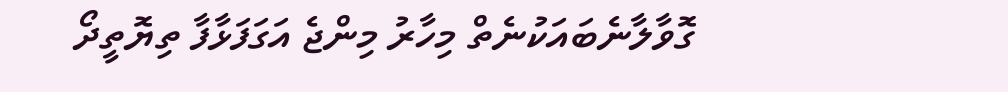ގޮވާލާނެބައަކުނެތް މިހާރު މިންޖެ އަގަފަޅާފާ ތިޔޮތީދޯ